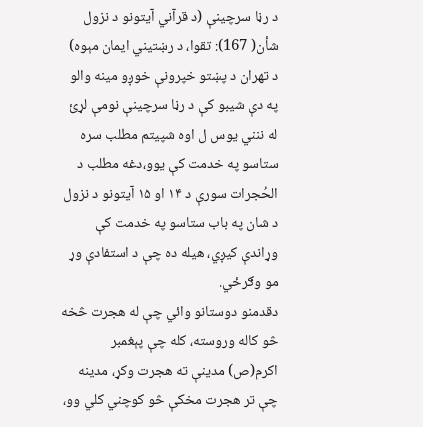د رڼا سرچینې (د قرآني آيتونو د نزول شأن( 167): تقوا، د رښتيني ايمان مېوه)
د تهران د پښتو خپرونې خوږو مینه والو په دې شیبو کې د رڼا سرچینې نومې لړئ له ننني یوس ل اوه شپیتم مطلب سره ستاسو په خدمت کې یوو،دغه مطلب د الحُجرات سورې د ۱۴ او ۱۵ آيتونو د نزول د شان په باب ستاسو په خدمت کې وړاندې کیږي، هیله ده چې د استفادې وړ مو وګرځي.
دقدمنو دوستانو وائي چې له هجرت څخه څو کاله وروسته، کله چې پېغمبر اکرم(ص) مدينې ته هجرت وکړ، مدينه چې تر هجرت مخکې څو کوچني کلي وو،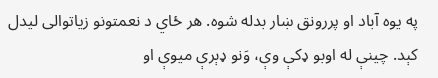په يوه آباد او پررونق ښار بدله شوه. هر ځاي د نعمتونو زياتوالی ليدل کېد. چينې له اوبو ډکې وې، وَنو ډېرې میوې او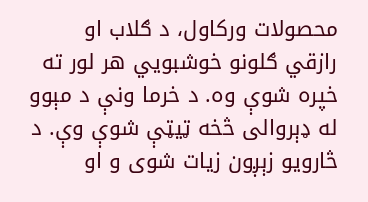محصولات ورکاول، د ګلاب او رازقي ګلونو خوشبويي هر لور ته خپره شوې وه. د خرما ونې د مېوو له ډېروالی څخه ټيټې شوې وې. د څارويو زېږون زيات شوی و او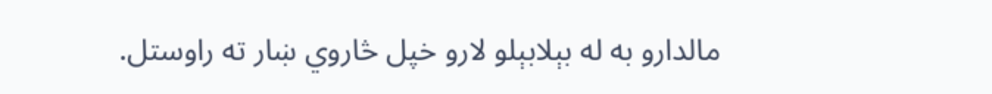مالدارو به له بېلابېلو لارو خپل څاروي ښار ته راوستل.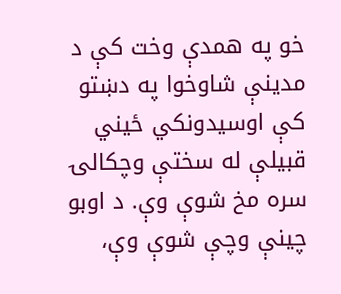خو په همدې وخت کې د مدينې شاوخوا په دښتو کې اوسیدونکي ځيني قبیلې له سختې وچکالۍ سره مخ شوې وې. د اوبو چينې وچې شوې وې،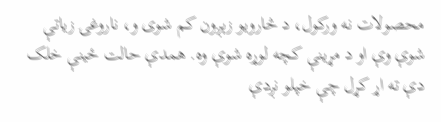محصولات نه ورکول، د څارويو زېږون کم شوی و، ناروغۍ زياتې شوې وې او د مړينې کچه لوړه شوې وه. همدې حالت ځينې خلک دې ته اړ کړل چې خپلو نږدې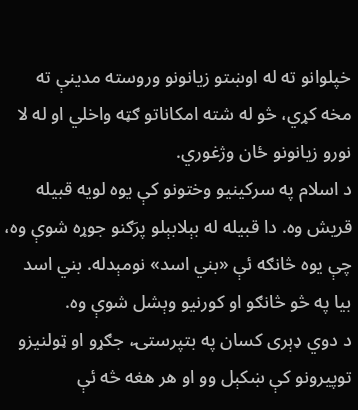خپلوانو ته له اوښتو زيانونو وروسته مدينې ته مخه کړي، څو له شته امکاناتو ګټه واخلي او له لا نورو زيانونو ځان وژغوري.
د اسلام په سرکینیو وختونو کې یوه لویه قبیله قريش وه. دا قبیله له بېلابېلو پرَګنو جوړه شوې وه، چې يوه څانګه ئې «بني اسد» نومېدله. بني اسد بيا په څو څانګو او کورنيو وېشل شوې وه.
د دوي ډېری کسان په بتپرستۍ، جګړو او ټولنيزو توپيرونو کې ښکېل وو او هر هغه څه ئې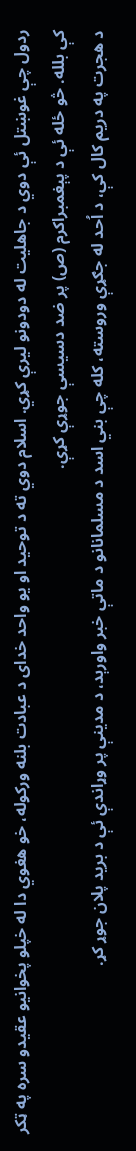ردول چې غوښتل ئې دوي د جاهليت له دودونو لیرې کړي. اسلام دوي ته د توحيد او يو واحد خدای د عبادت بلنه ورکوله، خو هغوي دا له خپلو پخوانيو عقيدو سره په ټکر کې بلله. څو ځله ئې د پېغمبراکرم (ص) پر ضد دسيسې جوړې کړې.
د هجرت په دريم کال کې، د اُحد له جګړې وروسته، کله چې بني اسد د مسلمانانو د ماتې خبر واورېد، د مدينې پر وړاندې ئې د بريد پلان جوړ کړ.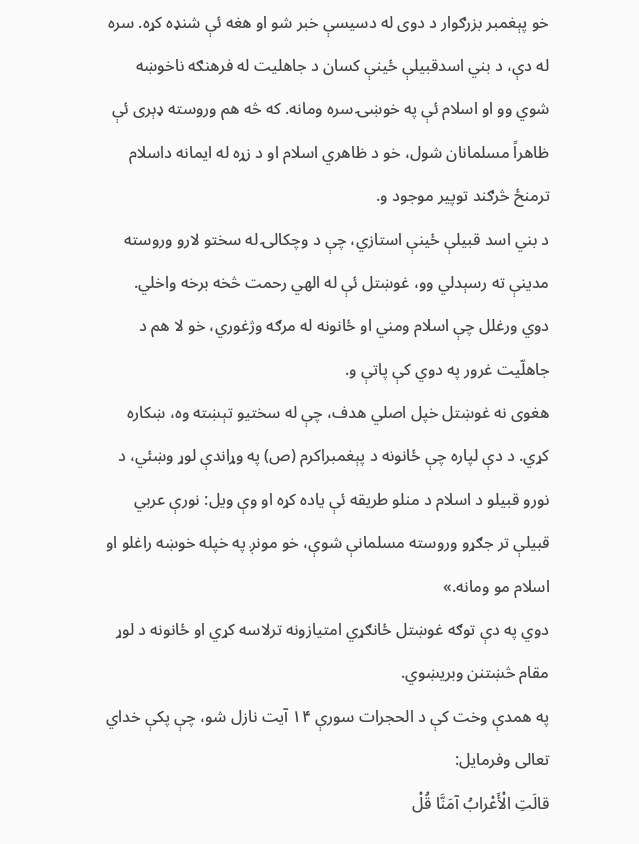خو پېغمبر بزرګوار د دوی له دسیسې خبر شو او هغه ئې شنډه کړه. سره له دې، د بني اسدقبیلې ځينې کسان د جاهليت له فرهنګه ناخوښه شوي وو او اسلام ئې په خوښۍ سره ومانه. که څه هم وروسته ډېری ئې ظاهراً مسلمانان شول، خو د ظاهري اسلام او د زړه له ايمانه داسلام ترمنځ څرګند توپير موجود و.
د بني اسد قبیلې ځينې استازي، چې د وچکالۍ له سختو لارو وروسته مدينې ته رسېدلي وو، غوښتل ئې له الهي رحمت څخه برخه واخلي. دوي ورغلل چې اسلام ومني او ځانونه له مرګه وژغوري، خو لا هم د جاهلّيت غرور په دوي کې پاتې و.
هغوی نه غوښتل خپل اصلي هدف، چې له سختيو تېښته وه، ښکاره کړي. د دې لپاره چې ځانونه د پېغمبراکرم (ص) په وړاندې لوړ وښئي، د نورو قبيلو د اسلام د منلو طريقه ئې ياده کړه او وې ويل: نورې عربي قبيلې تر جګړو وروسته مسلمانې شوې، خو مونږ په خپله خوښه راغلو او اسلام مو ومانه.»
دوي په دې توګه غوښتل ځانګړي امتيازونه ترلاسه کړي او ځانونه د لوړ مقام څښتنن وبریښوي.
په همدې وخت کې د الحجرات سورې ۱۴ آيت نازل شو، چې پکې خداي تعالی وفرمايل:
قالَتِ الْأَعْرابُ آمَنَّا قُلْ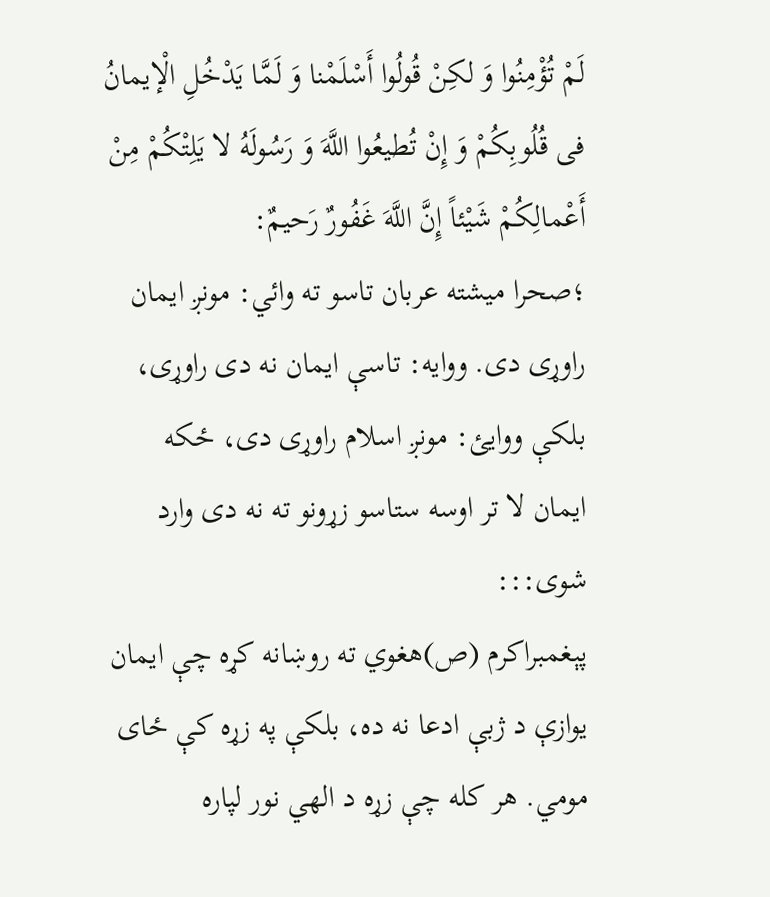لَمْ تُؤْمِنُوا وَ لکِنْ قُولُوا أَسْلَمْنا وَ لَمَّا یَدْخُلِ الْإیمانُ فی قُلُوبِکُمْ وَ إِنْ تُطیعُوا اللَّهَ وَ رَسُولَهُ لا یَلِتْکُمْ مِنْ أَعْمالِکُمْ شَیْئاً إِنَّ اللَّهَ غَفُورٌ رَحیمٌ:
؛صحرا میشته عربان تاسو ته وائي: مونږ ايمان راوړی دی. ووایه: تاسې ايمان نه دی راوړی، بلکې ووايئ: مونږ اسلام راوړی دی، ځکه ايمان لا تر اوسه ستاسو زړونو ته نه دی وارد شوی:::
پېغمبراکرم (ص)هغوي ته روښانه کړه چې ايمان يوازې د ژبې ادعا نه ده، بلکې په زړه کې ځای مومي. هر کله چې زړه د الهي نور لپاره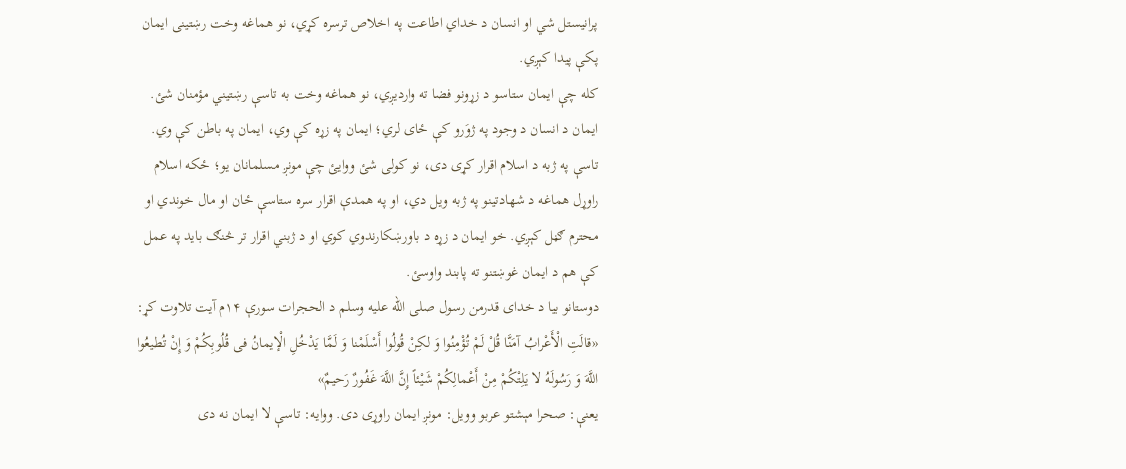پرانيستل شي او انسان د خداي اطاعت په اخلاص ترسره کړي، نو هماغه وخت رښتينی ايمان پکې پيدا کېږي.
کله چې ایمان ستاسو د زړونو فضا ته واردیږي، نو هماغه وخت به تاسې رښتيني مؤمنان شئ. ایمان د انسان د وجود په ژوَرو کې ځای لري؛ ایمان په زړه کې وي، ایمان په باطن کې وي.
تاسې په ژبه د اسلام اقرار کړی دی، نو کولی شئ ووایئ چې مونږ مسلمانان یو؛ ځکه اسلام راوړل هماغه د شهادتینو په ژبه ویل دي، او په همدې اقرار سره ستاسې ځان او مال خوندي او محترم ګڼل کېږي. خو ایمان د زړه د باورښکارندوي کوي او د ژبني اقرار تر څنګ باید په عمل کې هم د ایمان غوښتنو ته پابند واوسئ.
دوستانو بيا د خدای قدرمن رسول صلى الله عليه وسلم د الحجرات سورې ۱۴م آيت تلاوت کړ:
«قالَتِ الْأَعْرابُ آمَنَّا قُلْ لَمْ تُؤْمِنُوا وَ لکِنْ قُولُوا أَسْلَمْنا وَ لَمَّا یَدْخُلِ الْإیمانُ فی قُلُوبِکُمْ وَ إِنْ تُطیعُوا اللَّهَ وَ رَسُولَهُ لا یَلِتْکُمْ مِنْ أَعْمالِکُمْ شَیْئاً إِنَّ اللَّهَ غَفُورٌ رَحیمٌ»
یعنې: صحرا مېشتو عربو وویل: مونږ ایمان راوړی دی. ووایه: تاسې لا ایمان نه دی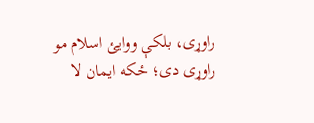راوړی، بلکې ووایئ اسلام مو راوړی دی؛ ځکه ایمان لا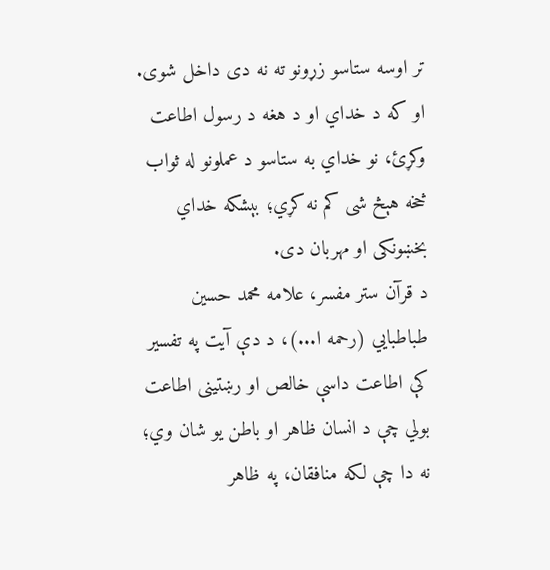تر اوسه ستاسو زړونو ته نه دی داخل شوی. او که د خداي او د هغه د رسول اطاعت وکړئ، نو خداي به ستاسو د عملونو له ثواب څخه هېڅ شی کم نه کړي؛ بېشکه خداي بخښونکی او مهربان دی.
د قرآن ستر مفسر، علامه محمد حسین طباطبایي (رحمه ا...)، د دې آيت په تفسير کې اطاعت داسې خالص او رښتینی اطاعت بولي چې د انسان ظاهر او باطن يو شان وي؛ نه دا چې لکه منافقان، په ظاهر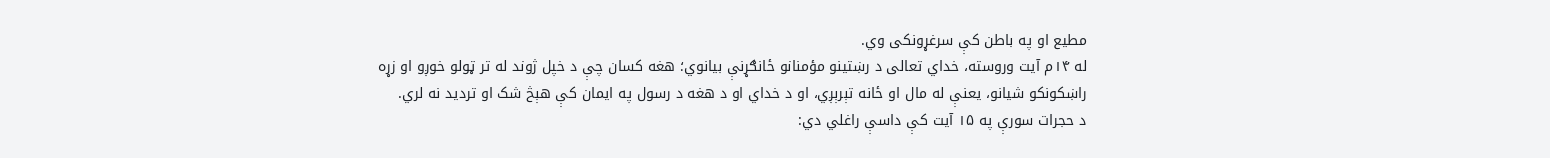مطيع او په باطن کې سرغړونکی وي.
له ۱۴م آيت وروسته، خداي تعالی د رښتينو مؤمنانو ځانګړنې بيانوي؛ هغه کسان چې د خپل ژوند له تر ټولو خوږو او زړه راښکونکو شيانو، يعنې له مال او ځانه تېرېږي، او د خداي او د هغه د رسول په ایمان کې هېڅ شک او ترديد نه لري.
د حجرات سورې په ۱۵ آيت کې داسې راغلي دي: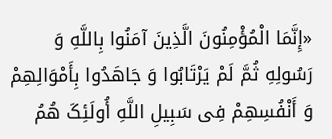«إِنَّمَا الْمُؤْمِنُونَ الَّذِینَ آمَنُوا بِاللَّهِ وَ رَسُولِهِ ثُمَّ لَمْ یَرْتَابُوا وَ جَاهَدُوا بِأَمْوَالِهِمْ وَ أَنْفُسِهِمْ فِی سَبِیلِ اللَّهِ أُولَئِکَ هُمُ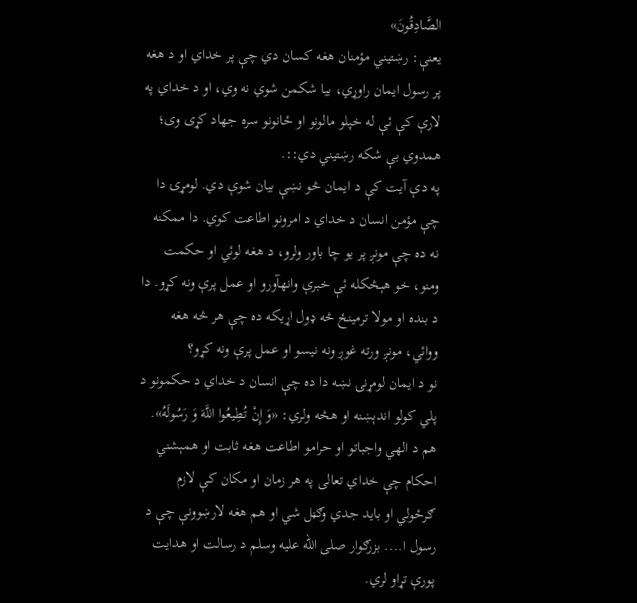الصَّادِقُونَ»
یعنې: رښتيني مؤمنان هغه کسان دي چې پر خداي او د هغه پر رسول ایمان راوړي، بيا شکمن شوي نه وي، او د خداي په لارې کې ئې له خپلو مالونو او ځانونو سره جهاد کړی وی؛ همدوي بې شکه رښتيني دي::.
په دې آيت کې د ایمان څو نښې بيان شوې دي. لومړۍ دا چې مؤمن انسان د خداي د امرونو اطاعت کوي. دا ممکنه نه ده چې مونږ پر يو چا باور ولرو، د هغه لوئي او حکمت ومنو، خو هېڅکله ئې خبرې وانهآورو او عمل پرې ونه کړو. دا د بنده او مولا ترمینځ څه ډول اړيکه ده چې هر څه هغه ووائي، مونږ ورته غوږ ونه نيسو او عمل پرې ونه کړو؟
نو د ایمان لومړنۍ نښه دا ده چې انسان د خداي د حکمونو د پلي کولو اندېښنه او هڅه ولري: «وَ إِنْ تُطِیعُوا اللَّهَ وَ رَسُولَهُ». هم د الهي واجباتو او حرامو اطاعت هغه ثابت او همېشني احکام چې خداي تعالی په هر زمان او مکان کې لازم ګرځولي او بايد جدي وګڼل شي او هم هغه لارښوونې چې د رسول ا.... بزرګوار صلى الله عليه وسلم د رسالت او هدايت پورې تړاو لري.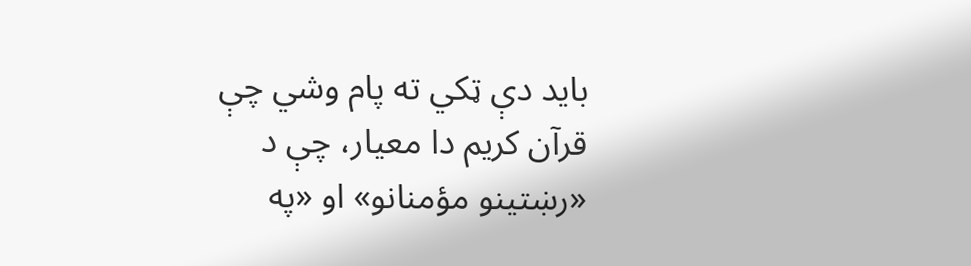بايد دې ټکي ته پام وشي چې قرآن کريم دا معيار، چې د «رښتينو مؤمنانو» او «په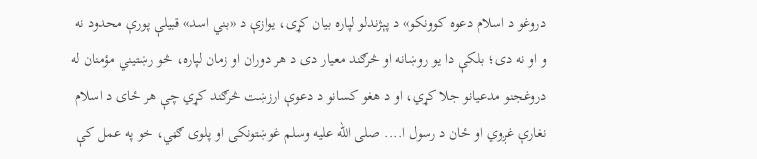دروغو د اسلام دعوه کوونکو» د پېژندلو لپاره بيان کړی، يوازې د «بني اسد» قبيلې پورې محدود نه و او نه دی؛ بلکې دا يو روښانه او څرګند معيار دی د هر دوران او زمان لپاره، څو رښتيني مؤمنان له دروغجنو مدعيانو جلا کړي، او د هغو کسانو د دعوې ارزښت څرګند کړي چې هر ځای د اسلام نغارې غږوي او ځان د رسول ا.... صلى الله عليه وسلم غوښتونکی او پلوی ګڼي، خو په عمل کې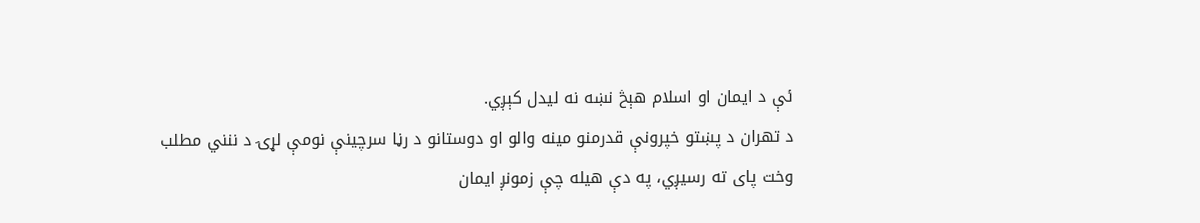ئې د ایمان او اسلام هېڅ نښه نه ليدل کېږي.
د تهران د پښتو خپرونې قدرمنو مینه والو او دوستانو د رڼا سرچینې نومې لړۍ د ننني مطلب وخت پای ته رسیږي، په دې هيله چې زمونږ ایمان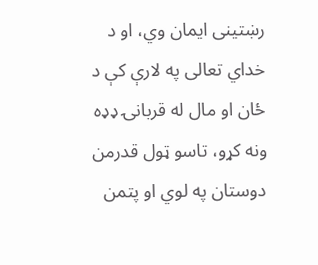رښتينی ایمان وي، او د خداي تعالی په لارې کې د ځان او مال له قربانۍ ډډه ونه کړو، تاسو ټول قدرمن دوستان په لوي او پتمن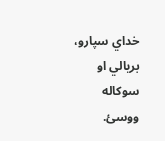خداي سپارو، بریالي او سوکاله ووسئ.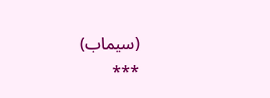(سیماب)
***